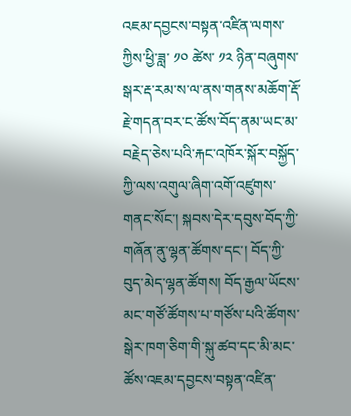འཇམ་དབྱངས་བསྟན་འཛིན་ལགས་ཀྱིས་ཕྱི་ཟླ་ ༡༠ ཚེས་ ༡༢ ཉིན་བཞུགས་སྒར་རྡ་རམ་ས་ལ་ནས་གནས་མཆོག་རྡོ་རྗེ་གདན་བར་ང་ཚོས་བོད་ནམ་ཡང་མ་བརྗེད་ཅེས་པའི་རྐང་འཁོར་སྐོར་བསྐྱོད་ཀྱི་ལས་འགུལ་ཞིག་འགོ་འཛུགས་གནང་སོང་། སྐབས་དེར་དབུས་བོད་ཀྱི་གཞོན་ནུ་ལྷན་ཚོགས་དང་། བོད་ཀྱི་བུད་མེད་ལྷན་ཚོགས། བོད་རྒྱལ་ཡོངས་མང་གཙོ་ཚོགས་པ་གཙོས་པའི་ཚོགས་སྒེར་ཁག་ཅིག་གི་སྐུ་ཚབ་དང་མི་མང་ཚོས་འཇམ་དབྱངས་བསྟན་འཛིན་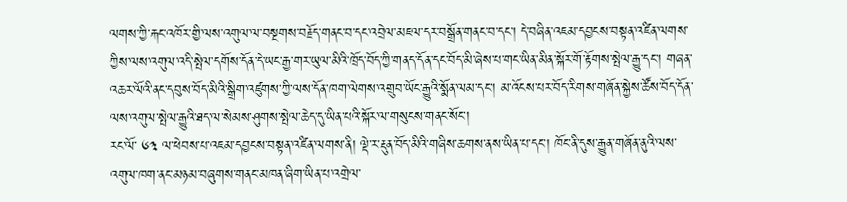ལགས་ཀྱི་རྐང་འཁོར་གྱི་ལས་འགུལ་ལ་བསྔགས་བརྗོད་གནང་བ་དང་འབྲེལ་མཇལ་དར་བསྒྲོན་གནང་བ་དང་། དེ་བཞིན་འཇམ་དབྱངས་བསྟན་འཛིན་ལགས་ཀྱིས་ལས་འགུལ་འདི་སྤེལ་དགོས་དོན་དེ་ཡང་རྒྱ་གར་ཡུལ་མིའི་ཁྲོད་བོད་ཀྱི་གནད་དོན་དང་བོད་མི་ཞེས་པ་གང་ཡིན་མིན་སྐོར་གོ་རྟོགས་སྤེལ་རྒྱུ་དང་། གཞན་འཆར་ལོའི་ནང་དབུས་བོད་མིའི་སྒྲིག་འཛུགས་ཀྱི་ལས་དོན་ཁག་ལེགས་འགྲུབ་ཡོང་རྒྱུའི་སྨོན་ལམ་དང་། མ་འོངས་པར་བོད་རིགས་གཞོན་སྐྱེས་ཚོས་བོད་དོན་ལས་འགུལ་སྤེལ་རྒྱུའི་ཐད་ལ་སེམས་ཤུགས་སྤེལ་ཆེད་དུ་ཡིན་པའི་སྐོར་ལ་གསུངས་གནང་སོང་།
རང་ལོ་ ༦༣ ལ་ཕེབས་པ་འཇམ་དབྱངས་བསྟན་འཛིན་ལགས་ནི། ལྡེ་ར་རྡུན་བོད་མིའི་གཞིས་ཆགས་ནས་ཡིན་པ་དང་། ཁོང་ནི་དུས་རྒྱུན་གཞོན་ནུའི་ལས་འགུལ་ཁག་ནང་མཉམ་བཞུགས་གནང་མཁན་ཞིག་ཡིན་པ་འགྲེལ་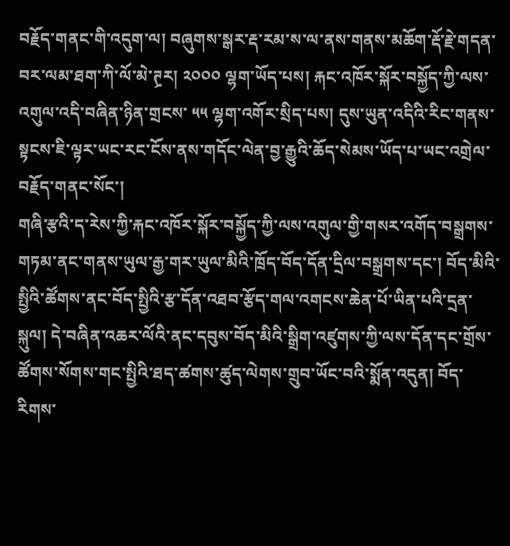བརྗོད་གནང་གི་འདུག་ལ། བཞུགས་སྒར་རྡ་རམ་ས་ལ་ནས་གནས་མཆོག་རྡོ་རྗེ་གདན་བར་ལམ་ཐག་ཀི་ལོ་མེ་ཊྲར། ༢༠༠༠ ལྷག་ཡོད་པས། རྐང་འཁོར་སྐོར་བསྐྱོད་ཀྱི་ལས་འགུལ་འདི་བཞིན་ཉིན་གྲངས་ ༥༥ ལྷག་འགོར་སྲིད་པས། དུས་ཡུན་འདིའི་རིང་གནས་སྟངས་ཇི་ལྟར་ཡང་རང་ངོས་ནས་གདོང་ལེན་བྱ་རྒྱུའི་ཆོད་སེམས་ཡོད་པ་ཡང་འགྲེལ་བརྗོད་གནང་སོང་།
གཞི་རྩའི་ད་རེས་ཀྱི་རྐང་འཁོར་སྐོར་བསྐྱོད་ཀྱི་ལས་འགུལ་གྱི་གསར་འགོད་བསྒྲགས་གཏམ་ནང་གནས་ཡུལ་རྒྱ་གར་ཡུལ་མིའི་ཁྲོད་བོད་དོན་དྲིལ་བསྒྲགས་དང་། བོད་མིའི་སྤྱིའི་ཚོགས་ནང་བོད་སྤྱིའི་རྩ་དོན་འཐབ་རྩོད་གལ་འགངས་ཆེན་པོ་ཡིན་པའི་དྲན་སྐུལ། དེ་བཞིན་འཆར་ལོའི་ནང་དབུས་བོད་མིའི་སྒྲིག་འཛུགས་ཀྱི་ལས་དོན་དང་གྲོས་ཚོགས་སོགས་གང་སྤྱིའི་ཐད་ཚགས་ཚུད་ལེགས་གྲུབ་ཡོང་བའི་སྨོན་འདུན། བོད་རིགས་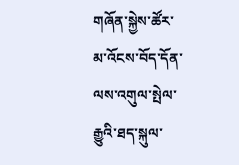གཞོན་སྐྱེས་ཚོར་མ་འོངས་བོད་དོན་ལས་འགུལ་སྤེལ་རྒྱུའི་ཐད་སྐུལ་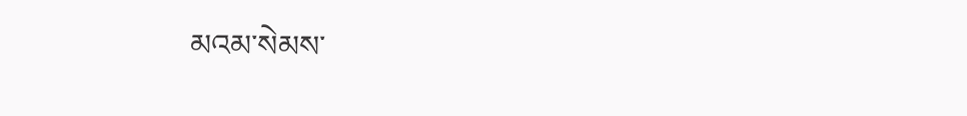མའམ་སེམས་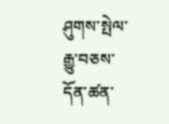ཤུགས་སྤེལ་རྒྱུ་བཅས་དོན་ཚན་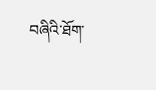བཞིའི་ཐོག་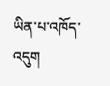ཡིན་པ་འཁོད་འདུག